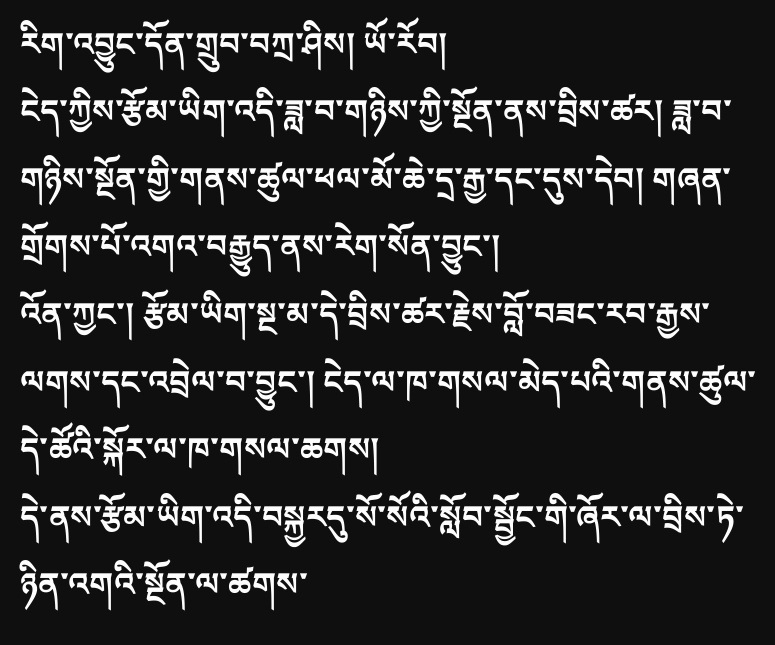རིག་འབྱུང་དོན་གྲུབ་བཀྲ་ཤིས། ཡོ་རོབ།
ངེད་ཀྱིས་རྩོམ་ཡིག་འདི་ཟླ་བ་གཉིས་ཀྱི་སྔོན་ནས་བྲིས་ཚར། ཟླ་བ་གཉིས་སྔོན་གྱི་གནས་ཚུལ་ཕལ་མོ་ཆེ་དྲ་རྒྱ་དང་དུས་དེབ། གཞན་གྲོགས་པོ་འགའ་བརྒྱུད་ནས་རེག་སོན་བྱུང་།
འོན་ཀྱང་། རྩོམ་ཡིག་སྔ་མ་དེ་བྲིས་ཚར་རྗེས་བློ་བཟང་རབ་རྒྱས་ལགས་དང་འབྲེལ་བ་བྱུང་། ངེད་ལ་ཁ་གསལ་མེད་པའི་གནས་ཚུལ་དེ་ཚོའི་སྐོར་ལ་ཁ་གསལ་ཆགས།
དེ་ནས་རྩོམ་ཡིག་འདི་བསྐྱརདུ་སོ་སོའི་སློབ་སྦྱོང་གི་ཞོར་ལ་བྲིས་ཏེ་ཉིན་འགའི་སྔོན་ལ་ཚགས་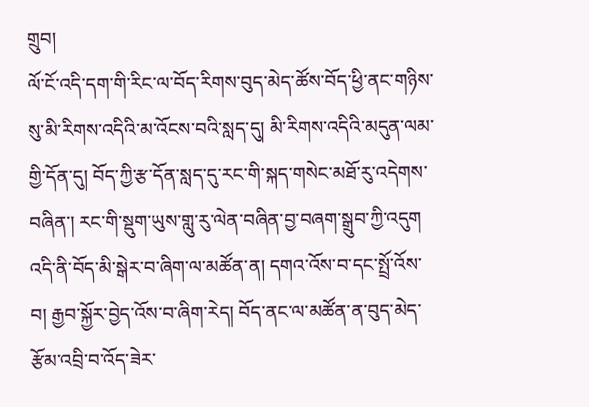གྲུབ།
ལོ་ངོ་འདི་དག་གི་རིང་ལ་བོད་རིགས་བུད་མེད་ཚོས་བོད་ཕྱི་ནང་གཉིས་སུ་མི་རིགས་འདིའི་མ་འོངས་བའི་སླད་དུ། མི་རིགས་འདིའི་མདུན་ལམ་གྱི་དོན་དུ། བོད་ཀྱི་རྩ་དོན་སླད་དུ་རང་གི་སྐད་གསེང་མཐོ་རུ་འདེགས་བཞིན་། རང་གི་སྡུག་ཡུས་གླུ་རུ་ལེན་བཞིན་བྱ་བཞག་སྒྲུབ་ཀྱི་འདུག འདི་ནི་བོད་མི་སྒེར་བ་ཞིག་ལ་མཚོན་ན། དགའ་འོས་བ་དང་སྤྲོ་འོས་བ། རྒྱབ་སྐྱོར་བྱེད་འོས་བ་ཞིག་རེད། བོད་ནང་ལ་མཚོན་ན་བུད་མེད་རྩོམ་འབྲི་བ་འོད་ཟེར་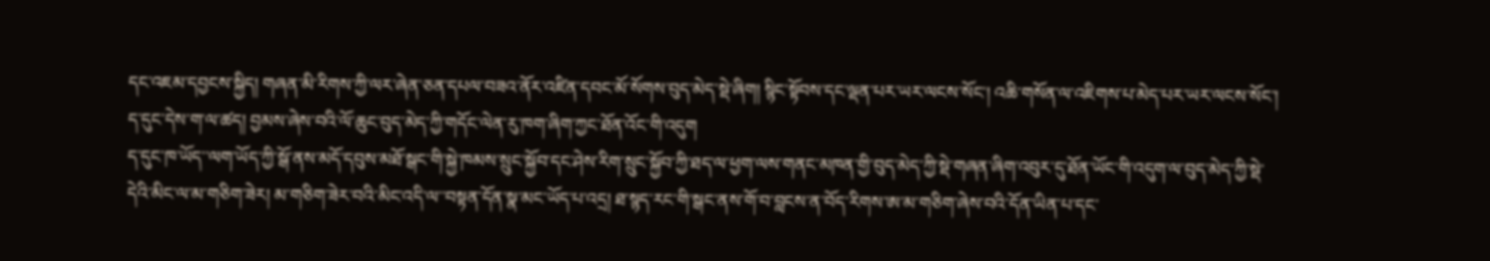དང་འཇམ་དབྱངས་སྐྱིད། གཞན་མི་རིགས་ཀྱི་ལར་ཞེན་ཅན་དཔལ་བཟའ་ནོར་འཛིན་དབང་མོ་སོགས་བུད་མེད་སྡེ་ཞིག། སྙིང་སྟོབས་དང་ལྡན་པར་ཡར་ལངས་སོང་། འཆི་གསོན་ལ་འཇིགས་པ་མེད་པར་ཡར་ལངས་སོང་། ད་དུང་དེས་ག་ལ་ཚད། བྱམས་ཞེས་བའི་ལོ་ཆུང་བུད་མེད་ཀྱི་གདོང་ལེན་རུ་ཁག་ཞིག་ཀྱང་ཐོན་འོང་གི་འདུག
ད་དུང་ཁ་ཡོད་་ལག་ཡོད་ཀྱི་སྒོ་ནས་མདོ་དབུས་མཐོ་སྒང་གི་སྐྱེ་ཁམས་སྲུང་སྐྱོབ་དང་ཤེས་རིག་སྲུང་སྐྱོབ་ཀྱི་ཐད་ལ་ཕྱག་ལས་གནང་མཁན་གྱི་བུད་མེད་ཀྱི་སྡེ་གཞན་ཞིག་འབུར་དུ་ཐོན་ཡོང་གི་འདུག་ལ་བུད་མེད་ཀྱི་སྡེ་དེའི་མིང་ལ་མ་གཅིག་ཟེར། མ་གཅིག་ཟེར་བའི་མིང་འདི་ལ་་བསྟན་དོན་སྣ་མང་ཡོད་པ་འདྲ། ཐ་སྙད་རང་གི་སྒང་ནས་གོ་བ་བླངས་ན་བོད་རིགས་ཨ་མ་གཅིག་ཞེས་བའི་དོན་ཡིན་པ་དང་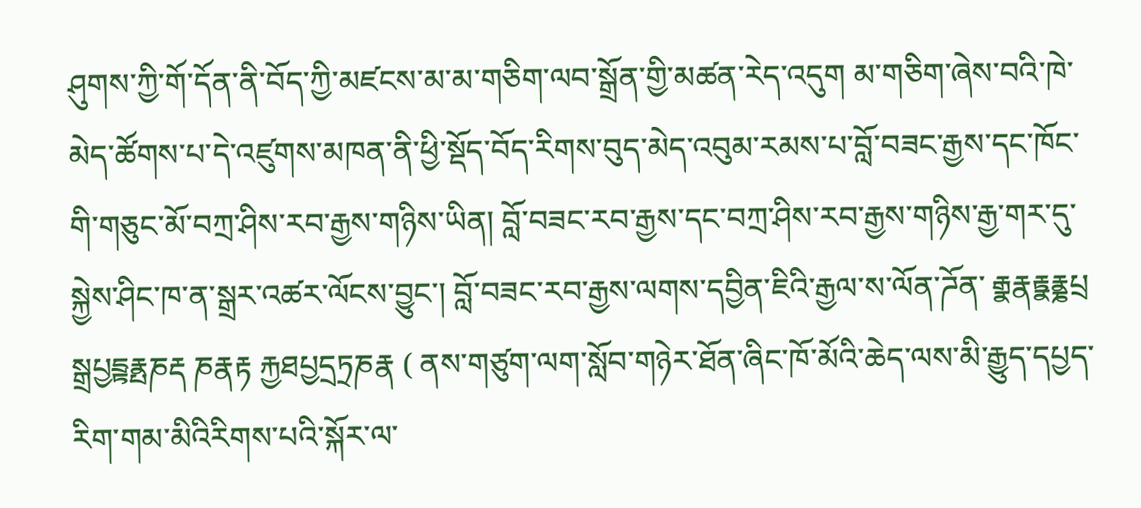ཤུགས་ཀྱི་གོ་དོན་ནི་བོད་ཀྱི་མཛངས་མ་མ་གཅིག་ལབ་སྒྲོན་གྱི་མཚན་རེད་འདུག མ་གཅིག་ཞེས་བའི་ཁེ་མེད་ཚོགས་པ་དེ་འཛུགས་མཁན་ནི་ཕྱི་སྡོད་བོད་རིགས་བུད་མེད་འབུམ་རམས་པ་བློ་བཟང་རྒྱས་དང་ཁོང་གི་གཅུང་མོ་བཀྲ་ཤིས་རབ་རྒྱས་གཉིས་ཡིན། བློ་བཟང་རབ་རྒྱས་དང་བཀྲ་ཤིས་རབ་རྒྱས་གཉིས་རྒྱ་གར་དུ་སྐྱེས་ཤིང་ཁ་ན་སྒྲར་འཚར་ལོངས་བྱུང་། བློ་བཟང་རབ་རྒྱས་ལགས་དབྱིན་ཇིའི་རྒྱལ་ས་ལོན་ཌོན་ རྒྣརྣརྟྣརྣྞཔྲ སྒྲཔྱདྲྟརྣྤཎརྡ ཎརྣརྟ རྐྱཐཔྱདྲཏྲཎརྣ ( ནས་གཙུག་ལག་སློབ་གཉེར་ཐོན་ཞིང་ཁོ་མོའི་ཆེད་ལས་མི་རྒྱུད་དཔྱད་རིག་གམ་མིའིརིགས་པའི་སྐོར་ལ་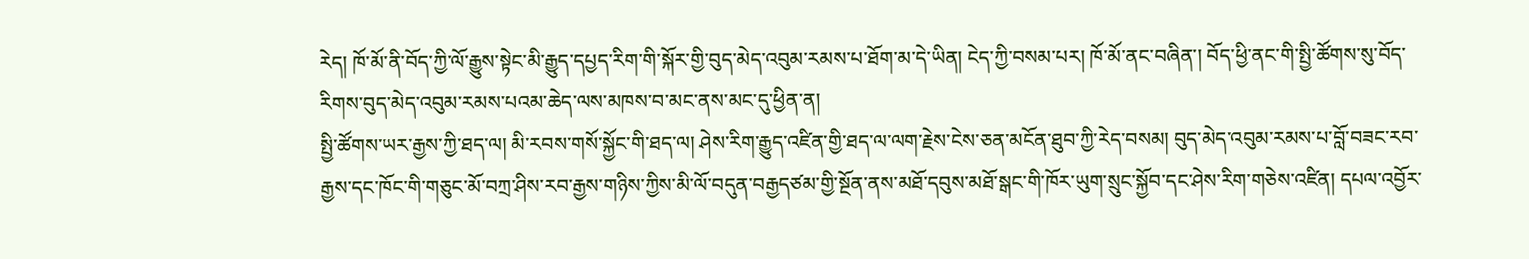རེད། ཁོ་མོ་ནི་བོད་ཀྱི་ལོ་རྒྱུས་སྟེང་མི་རྒྱུད་དཔྱད་རིག་གི་སྐོར་གྱི་བུད་མེད་འབུམ་རམས་པ་ཐོག་མ་དེ་ཡིན། ངེད་ཀྱི་བསམ་པར། ཁོ་མོ་ནང་བཞིན་། བོད་ཕྱི་ནང་གི་སྤྱི་ཚོགས་སུ་བོད་རིགས་བུད་མེད་འབུམ་རམས་པའམ་ཆེད་ལས་མཁས་བ་མང་ནས་མང་དུ་ཕྱིན་ན།
སྤྱི་ཚོགས་ཡར་རྒྱས་ཀྱི་ཐད་ལ། མི་རབས་གསོ་སྐྱོང་གི་ཐད་ལ། ཤེས་རིག་རྒྱུད་འཛིན་གྱི་ཐད་ལ་ལག་རྗེས་ངེས་ཅན་མངོན་ཐུབ་ཀྱི་རེད་བསམ། བུད་མེད་འབུམ་རམས་པ་བློ་བཟང་རབ་རྒྱས་དང་ཁོང་གི་གཅུང་མོ་བཀྲ་ཤིས་རབ་རྒྱས་གཉིས་ཀྱིས་མི་ལོ་བདུན་བརྒྱདཙམ་གྱི་སྔོན་ནས་མཐོ་དབུས་མཐོ་སྒང་གི་ཁོར་ཡུག་སྲུང་སྐྱོབ་དང་ཤེས་རིག་གཅེས་འཛིན། དཔལ་འབྱོར་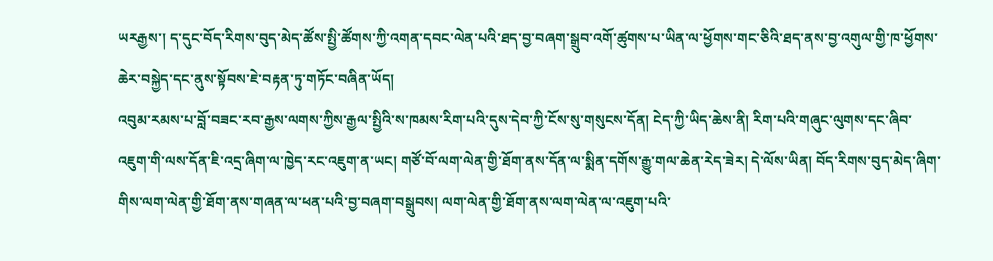ཡརརྒྱས་། ད་དུང་བོད་རིགས་བུད་མེད་ཚོས་སྤྱི་ཚོགས་ཀྱི་འགན་དབང་ལེན་པའི་ཐད་བྱ་བཞག་སྒྲུབ་འགོ་ཚུགས་པ་ཡིན་ལ་ཕྱོགས་གང་ཅིའི་ཐད་ནས་བྱ་འགུལ་གྱི་ཁ་ཕྱོགས་ཆེར་བསྐྱེད་དང་ནུས་སྟོབས་ཇེ་བརྟན་ཏུ་གཏོང་བཞིན་ཡོད།
འབུམ་རམས་པ་བློ་བཟང་རབ་རྒྱས་ལགས་ཀྱིས་རྒྱལ་སྤྱིའི་ས་ཁམས་རིག་པའི་དུས་དེབ་ཀྱི་ངོས་སུ་གསུངས་དོན། ངེད་ཀྱི་ཡིད་ཆེས་ནི། རིག་པའི་གཞུང་ལུགས་དང་ཞིབ་འཇུག་གི་ལས་དོན་ཇི་འདྲ་ཞིག་ལ་ཁྱེད་རང་འཇུག་ན་ཡང། གཙོ་བོ་ལག་ལེན་གྱི་ཐོག་ནས་དོན་ལ་སྨིན་དགོས་རྒྱུ་གལ་ཆེན་རེད་ཟེར། དེ་ལོས་ཡིན། བོད་རིགས་བུད་མེད་ཞིག་གིས་ལག་ལེན་གྱི་ཐོག་ནས་གཞན་ལ་ཕན་པའི་བྱ་བཞག་བསྒྲུབས། ལག་ལེན་གྱི་ཐོག་ནས་ལག་ལེན་ལ་འཇུག་པའི་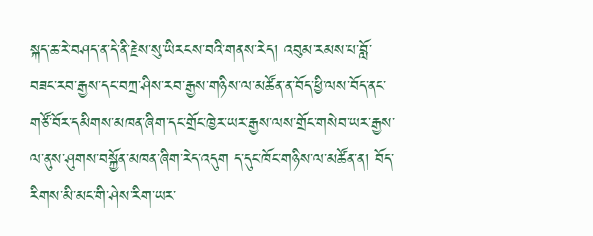སྐད་ཆ་རེ་བཤད་ན་དེ་ནི་རྗེས་སུ་ཡིརངས་བའི་གནས་རེད། འབུམ་རམས་པ་བློ་བཟང་རབ་རྒྱས་དང་བཀྲ་ཤིས་རབ་རྒྱས་གཉིས་ལ་མཚོན་ན་བོད་ཕྱི་ལས་བོད་ནང་གཙོ་བོར་དམིགས་མཁན་ཞིག་དང་གྲོང་ཁྱེར་ཡར་རྒྱས་ལས་གྲོང་གསེབ་ཡར་རྒྱས་ལ་ནུས་ཤུགས་བསྐྱོན་མཁན་ཞིག་རེད་འདུག ད་དུང་ཁོང་གཉིས་ལ་མཚོན་ན། བོད་རིགས་མི་མང་གི་ཤེས་རིག་ཡར་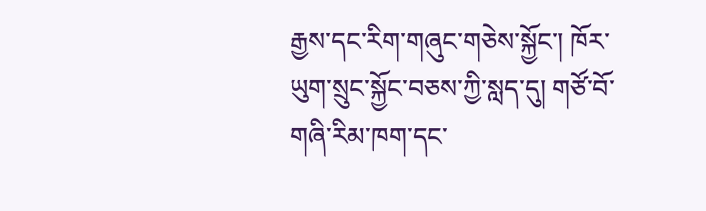རྒྱས་དང་རིག་གཞུང་གཅེས་སྐྱོང་། ཁོར་ཡུག་སྲུང་སྐྱོང་བཅས་ཀྱི་སླད་དུ། གཙོ་བོ་གཞི་རིམ་ཁག་དང་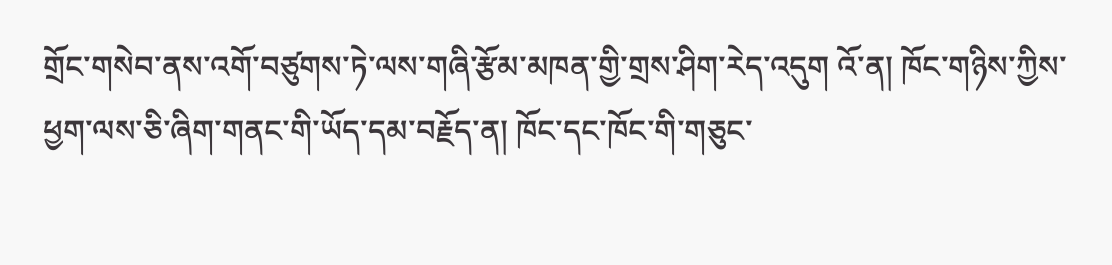གྲོང་གསེབ་ནས་འགོ་བཙུགས་ཏེ་ལས་གཞི་རྩོམ་མཁན་གྱི་གྲས་ཤིག་རེད་འདུག འོ་ན། ཁོང་གཉིས་ཀྱིས་ཕྱག་ལས་ཅི་ཞིག་གནང་གི་ཡོད་དམ་བརྗོད་ན། ཁོང་དང་ཁོང་གི་གཅུང་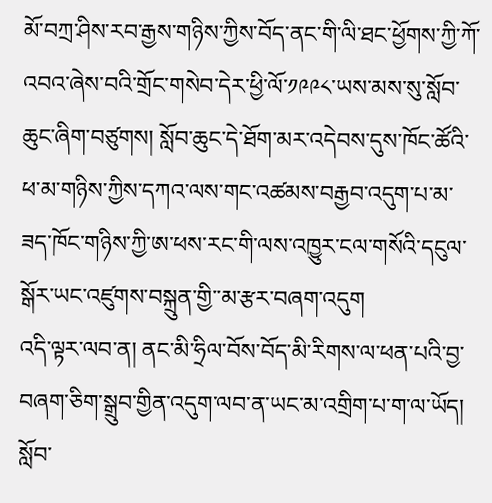མོ་བཀྲ་ཤིས་རབ་རྒྱས་གཉིས་ཀྱིས་བོད་ནང་གི་ལི་ཐང་ཕྱོགས་ཀྱི་ཀོ་འབའ་ཞེས་བའི་གྲོང་གསེབ་དེར་ཕྱི་ལོ་༡༩༩༨་ཡས་མས་སུ་སློབ་ཆུང་ཞིག་བཙུགས། སློབ་ཆུང་དེ་ཐོག་མར་འདེབས་དུས་ཁོང་ཚོའི་ཕ་མ་གཉིས་ཀྱིས་དཀའ་ལས་གང་འཚམས་བརྒྱབ་འདུག་པ་མ་ཟད་ཁོང་གཉིས་ཀྱི་ཨ་ཕས་རང་གི་ལས་འཁྱུར་ངལ་གསོའི་དངུལ་སྒོར་ཡང་འཛུགས་བསྐྲུན་གྱི་་མ་རྩར་བཞག་འདུག
འདི་ལྟར་ལབ་ན། ནང་མི་ཧྲིལ་བོས་བོད་མི་རིགས་ལ་ཕན་པའི་བྱ་བཞག་ཅིག་སྒྲུབ་གྱིན་འདུག་ལབ་ན་ཡང་མ་འགྲིག་པ་ག་ལ་ཡོད།
སློབ་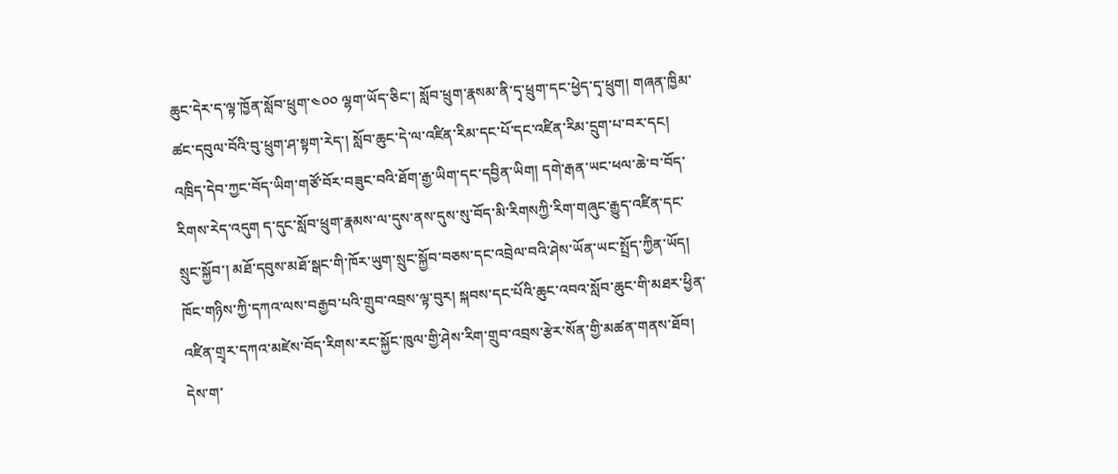ཆུང་དེར་ད་ལྟ་ཁྱོན་སློབ་ཕྲུག་༤༠༠ ལྷག་ཡོད་ཅིང་། སློབ་ཕྲུག་རྣསམ་ནི་དྭ་ཕྲུག་དང་ཕྱེད་དྭ་ཕྲུག། གཞན་ཁྱིམ་ཚང་དབུལ་བོའི་བུ་ཕྲུག་ཤ་སྟག་རེད་། སློབ་ཆུང་དེ་ལ་འཛིན་རིམ་དང་པོ་དང་འཛིན་རིམ་དྲུག་པ་བར་དང། འཁྲིད་དེབ་ཀྱང་བོད་ཡིག་གཙོ་བོར་བཟུང་བའི་ཐོག་རྒྱ་ཡིག་དང་དབྱིན་ཡིག། དགེ་རྒན་ཡང་ཕལ་ཆེ་བ་བོད་རིགས་རེད་འདུག ད་དུང་སློབ་ཕྲུག་རྣམས་ལ་དུས་ནས་དུས་སུ་བོད་མི་རིགསཀྱི་རིག་གཞུང་རྒྱུད་འཛིན་དང་སྲུང་སྐྱོབ་། མཐོ་དབུས་མཐོ་སྒང་གི་ཁོར་ཡུག་སྲུང་སྐྱོབ་བཅས་དང་འབྲེལ་བའི་ཤེས་ཡོན་ཡང་སྤྲོད་ཀྱིན་ཡོད།
ཁོང་གཉིས་ཀྱི་དཀའ་ལས་བརྒྱབ་པའི་གྲུབ་འབྲས་ལྟ་བུར། སྐབས་དང་པོའི་ཆུང་འབའ་སློབ་ཆུང་གི་མཐར་ཕྱིན་འཛིན་གྲྭར་དཀའ་མཛེས་བོད་རིགས་རང་སྐྱོང་ཁུལ་གྱི་ཤེས་རིག་གྲུབ་འབྲས་རྩེར་སོན་གྱི་མཚན་གནས་ཐོབ།
དེས་ག་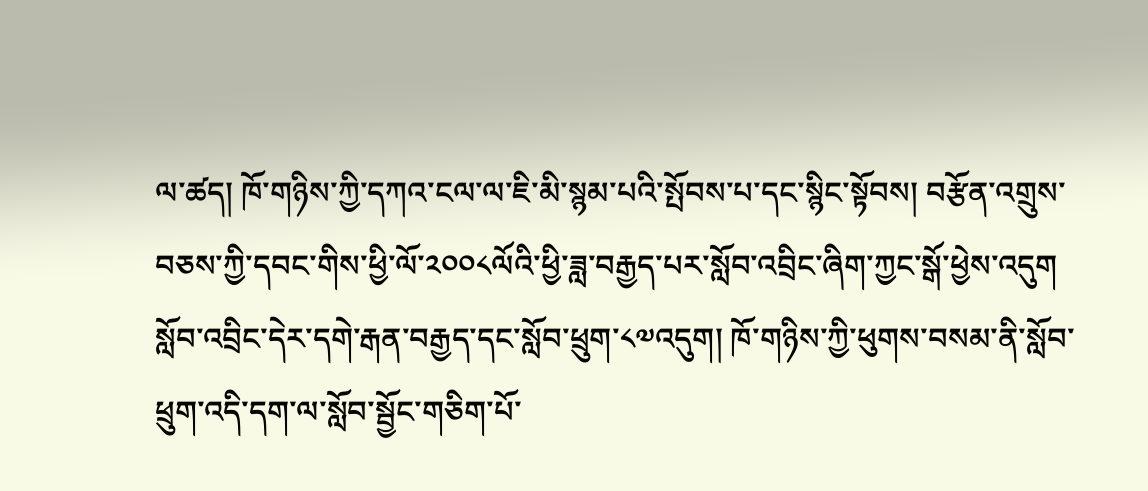ལ་ཚད། ཁོ་གཉིས་ཀྱི་དཀའ་ངལ་ལ་ཇི་མི་སྙམ་པའི་སྤོབས་པ་དང་སྙིང་སྟོབས། བརྩོན་འགྲུས་བཅས་ཀྱི་དབང་གིས་ཕྱི་ལོ་༢༠༠༨ལོའི་ཕྱི་ཟླ་བརྒྱད་པར་སློབ་འབྲིང་ཞིག་ཀྱང་སྒོ་ཕྱེས་འདུག སློབ་འབྲིང་དེར་དགེ་རྒན་བརྒྱད་དང་སློབ་ཕྲུག་༨༧འདུག། ཁོ་གཉིས་ཀྱི་ཕུགས་བསམ་ནི་སློབ་ཕྲུག་འདི་དག་ལ་སློབ་སྦྱོང་གཅིག་པོ་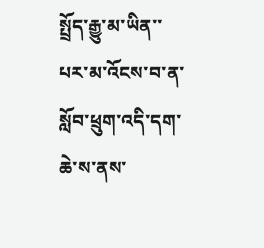སྤྲོད་རྒྱུ་མ་ཡིན་་པར་མ་འོངས་བ་ན་སློབ་ཕྲུག་འདི་དག་ཆེ་ས་ནས་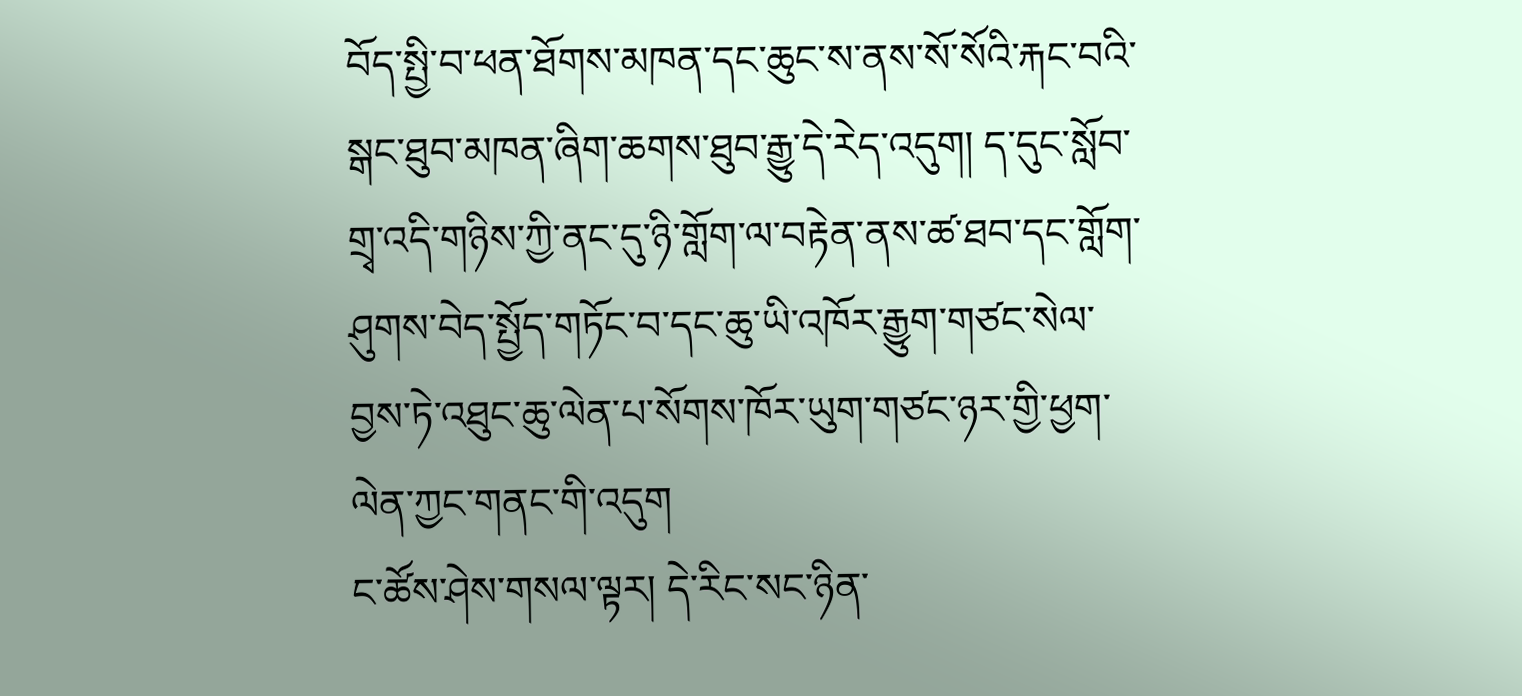བོད་སྤྱི་བ་ཕན་ཐོགས་མཁན་དང་ཆུང་ས་ནས་སོ་སོའི་རྐང་བའི་སྒང་ཐུབ་མཁན་ཞིག་ཆགས་ཐུབ་རྒྱུ་དེ་རེད་འདུག། ད་དུང་སློབ་གྲྭ་འདི་གཉིས་ཀྱི་ནང་དུ་ཉི་གློག་ལ་བརྟེན་ནས་ཚ་ཐབ་དང་གློག་ཤུགས་བེད་སྤྱོད་གཏོང་བ་དང་ཆུ་ཡི་འཁོར་རྒྱུག་གཙང་སེལ་བྱས་ཏེ་འཐུང་ཆུ་ལེན་པ་སོགས་ཁོར་ཡུག་གཙང་ཉར་གྱི་ཕྱག་ལེན་ཀྱང་གནང་གི་འདུག
ང་ཚོས་ཤེས་གསལ་ལྟར། དེ་རིང་སང་ཉིན་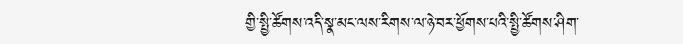གྱི་སྤྱི་ཚོགས་འདི་སྣ་མང་ལས་རིགས་ལ་ཉེ་བར་ཕྱོགས་པའི་སྤྱི་ཚོགས་ཤིག་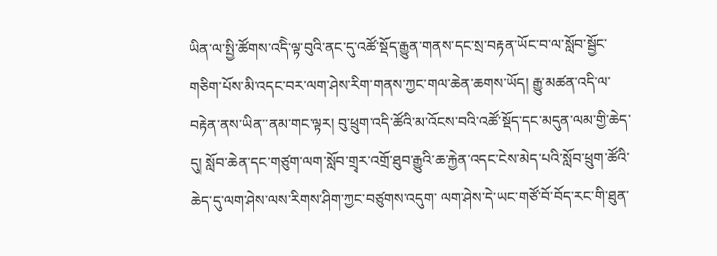ཡིན་ལ་སྤྱི་ཚོགས་འདིེ་ལྟ་བུའི་ནང་དུ་འཚོ་སྡོད་རྒྱུན་གནས་དང་སྲ་བརྟན་ཡོང་བ་ལ་སློབ་སྦྱོང་གཅིག་པོས་མི་འདང་བར་ལག་ཤེས་རིག་གནས་ཀྱང་གལ་ཆེན་ཆགས་ཡོད། རྒྱུ་མཚན་འདི་ལ་བརྟེན་ནས་ཡིན་་ནམ་གང་ལྟར། བུ་ཕྲུག་འདི་ཚོའི་མ་འོངས་བའི་འཚོ་སྡོད་དང་མདུན་ལམ་གྱི་ཆེད་དུ། སློབ་ཆེན་དང་གཙུག་ལག་སློབ་གྲྭར་འགྲོ་ཐུབ་རྒྱུའི་ཆ་རྐྱེན་འདང་ངེས་མེད་པའི་སློབ་ཕྲུག་ཚོའི་ཆེད་དུ་ལག་ཤེས་ལས་རིགས་ཤིག་ཀྱང་བཙུགས་འདུག་ ལག་ཤེས་དེ་ཡང་གཙོ་བོ་བོད་རང་གི་ཐུན་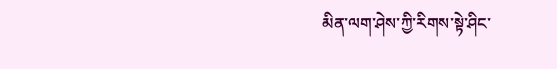མིན་ལག་ཤེས་ཀྱི་རིགས་སྟེ་ཤིང་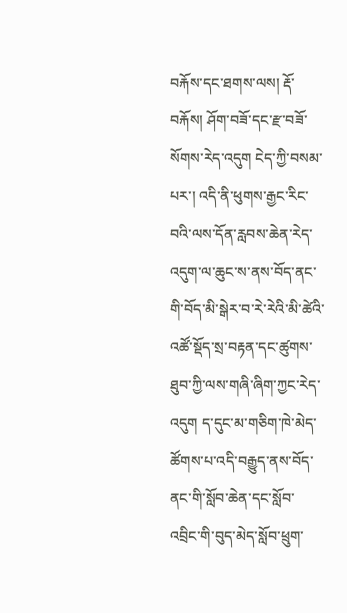བརྐོས་དང་ཐགས་ལས། རྡོ་བརྐོས། ཤོག་བཟོ་དང་རྫ་བཟོ་སོགས་རེད་འདུག ངེད་ཀྱི་བསམ་པར་། འདི་ནི་ཕུགས་རྒྱང་རིང་བའི་ལས་དོན་རླབས་ཆེན་རེད་འདུག་ལ་ཆུང་ས་ནས་བོད་ནང་གི་བོད་མི་སྒེར་བ་རེ་རེའི་མི་ཚེའི་འཚོ་སྡོད་སྲ་བརྟན་དང་ཚུགས་ཐུབ་ཀྱི་ལས་གཞི་ཞིག་ཀྱང་རེད་འདུག ད་དུང་མ་གཅིག་ཁེ་མེད་ཚོགས་པ་འདི་བརྒྱུད་ནས་བོད་ནང་གི་སློབ་ཆེན་དང་སློབ་འབྲིང་གི་བུད་མེད་སློབ་ཕྲུག་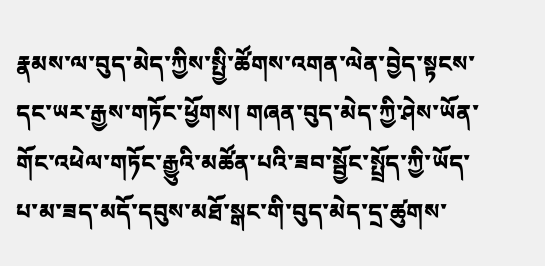རྣམས་ལ་བུད་མེད་ཀྱིས་སྤྱི་ཚོགས་འགན་ལེན་བྱེད་སྟངས་དང་ཡར་རྒྱས་གཏོང་ཕྱོགས། གཞན་བུད་མེད་ཀྱི་ཤེས་ཡོན་གོང་འཕེལ་གཏོང་རྒྱུའི་མཚོན་པའི་ཟབ་སྦྱོང་སྤྲོད་ཀྱི་ཡོད་པ་མ་ཟད་མདོ་དབུས་མཐོ་སྒང་གི་བུད་མེད་དྲ་ཚུགས་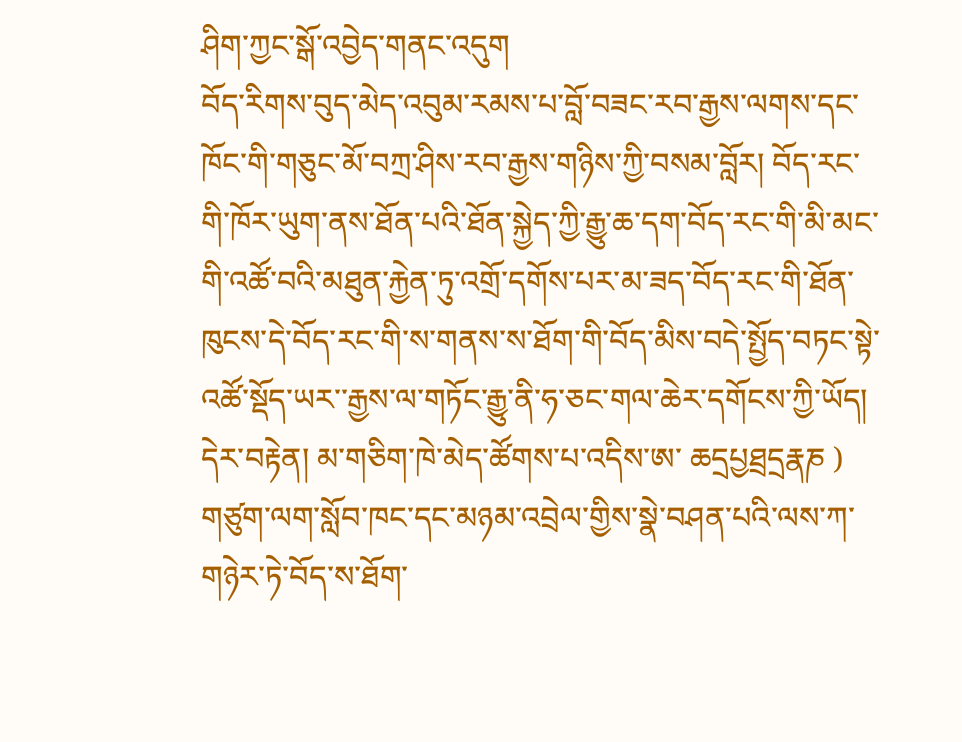ཤིག་ཀྱང་སྒོ་འབྱེད་གནང་འདུག
བོད་རིགས་བུད་མེད་འབུམ་རམས་པ་བློ་བཟང་རབ་རྒྱས་ལགས་དང་ཁོང་གི་གཅུང་མོ་བཀྲ་ཤིས་རབ་རྒྱས་གཉིས་ཀྱི་བསམ་བློར། བོད་རང་གི་ཁོར་ཡུག་ནས་ཐོན་པའི་ཐོན་སྐྱེད་ཀྱི་རྒྱུ་ཆ་དག་བོད་རང་གི་མི་མང་གི་འཚོ་བའི་མཐུན་རྐྱེན་ཏུ་འགྲོ་དགོས་པར་མ་ཟད་བོད་རང་གི་ཐོན་ཁུངས་དེ་བོད་རང་གི་ས་གནས་ས་ཐོག་གི་བོད་མིས་བདེ་སྤྱོད་བཏང་སྟེ་འཚོ་སྡོད་ཡར་་རྒྱས་ལ་གཏོང་རྒྱུ་ནི་ཧ་ཅང་གལ་ཆེར་དགོངས་ཀྱི་ཡོད། དེར་བརྟེན། མ་གཅིག་ཁེ་མེད་ཚོགས་པ་འདིས་ཨ་ ཆདྲཔྱཐྲདྲརྣཎ ) གཙུག་ལག་སློབ་ཁང་དང་མཉམ་འབྲེལ་གྱིས་སྣེ་བཤན་པའི་ལས་ཀ་གཉེར་ཏེ་བོད་ས་ཐོག་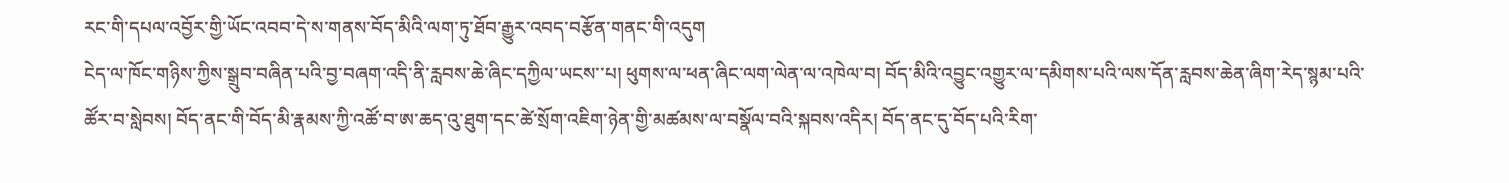རང་གི་དཔལ་འབྱོར་གྱི་ཡོང་འབབ་དེ་ས་གནས་བོད་མིའི་ལག་ཏུ་ཐོབ་རྒྱུར་འབད་བརྩོན་གནང་གི་འདུག
ངེད་ལ་ཁོང་གཉིས་ཀྱིས་སྒྲུབ་བཞིན་པའི་བྱ་བཞག་འདི་ནི་རླབས་ཆེ་ཞིང་དཀྱིལ་ཡངས་་པ། ཕུགས་ལ་ཕན་ཞིང་ལག་ལེན་ལ་འཁེལ་བ། བོད་མིའི་འབྱུང་འགྱུར་ལ་དམིགས་པའི་ལས་དོན་རླབས་ཆེན་ཞིག་རེད་སྙམ་པའི་ཚོར་བ་སླེབས། བོད་ནང་གི་བོད་མི་རྣམས་ཀྱི་འཚོ་བ་ཨ་ཆད་འུ་ཐུག་དང་ཚེ་སྲོག་འཇིག་ཉེན་གྱི་མཚམས་ལ་བསྣོལ་བའི་སྐབས་འདིར། བོད་ནང་དུ་བོད་པའི་རིག་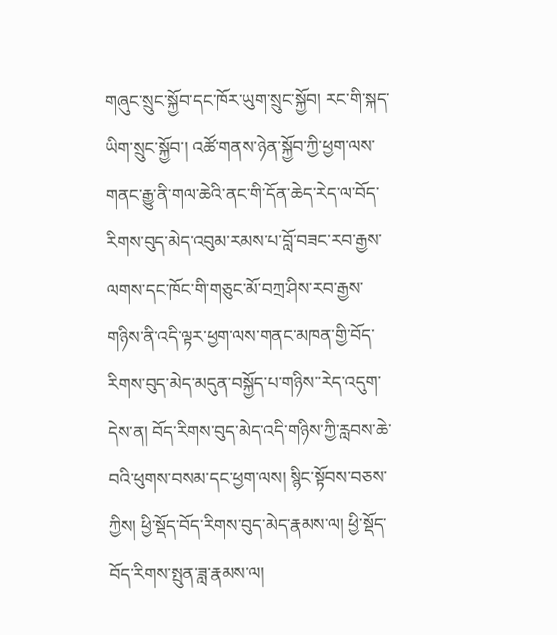གཞུང་སྲུང་སྐྱོབ་དང་ཁོར་ཡུག་སྲུང་སྐྱོབ། རང་གི་སྐད་ཡིག་སྲུང་སྐྱོབ་། འཚོ་གནས་ཉེན་སྐྱོབ་ཀྱི་ཕྱག་ལས་གནང་རྒྱུ་ནི་གལ་ཆེའི་ནང་གི་དོན་ཆེད་རེད་ལ་བོད་རིགས་བུད་མེད་འབུམ་རམས་པ་བློ་བཟང་རབ་རྒྱས་ལགས་དང་ཁོང་གི་གཅུང་མོ་བཀྲ་ཤིས་རབ་རྒྱས་གཉིས་ནི་འདི་ལྟར་ཕྱག་ལས་གནང་མཁན་གྱི་བོད་རིགས་བུད་མེད་མདུན་བསྐྱོད་པ་གཉིས་་རེད་འདུག་
དེས་ན། བོད་རིགས་བུད་མེད་འདི་གཉིས་ཀྱི་རླབས་ཆེ་བའི་ཕུགས་བསམ་དང་ཕྱག་ལས། སྙིང་སྟོབས་བཅས་ཀྱིས། ཕྱི་སྡོད་བོད་རིགས་བུད་མེད་རྣམས་ལ། ཕྱི་སྡོད་བོད་རིགས་སྤུན་ཟླ་རྣམས་ལ།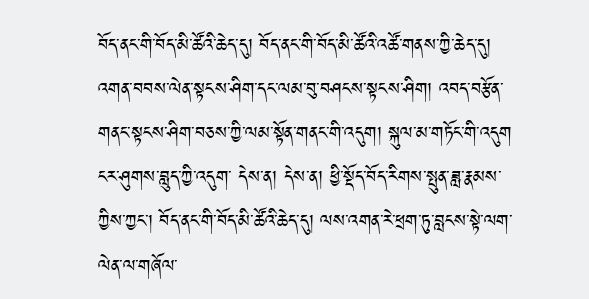བོད་ནང་གི་བོད་མི་ཚོའི་ཆེད་དུ། བོད་ནང་གི་བོད་མི་ཚོའི་འཚོ་གནས་ཀྱི་ཆེད་དུ། འགན་བབས་ལེན་སྟངས་ཤིག་དང་ལམ་བུ་བཤངས་སྟངས་ཤིག། འབད་བརྩོན་གནང་སྟངས་ཤིག་བཅས་ཀྱི་ལམ་སྟོན་གནང་གི་འདུག། སྐུལ་མ་གཏོང་གི་འདུག ངར་ཤུགས་བླུད་ཀྱི་འདུག་ དེས་ན། དེས་ན། ཕྱི་སྡོད་བོད་རིགས་སྤུན་ཟླ་རྣམས་ཀྱིས་ཀྱང་། བོད་ནང་གི་བོད་མི་ཚོའི་ཆེད་དུ། ལས་འགན་རེ་ཕྲག་ཏུ་བླངས་སྟེ་ལག་ལེན་ལ་གཞོལ་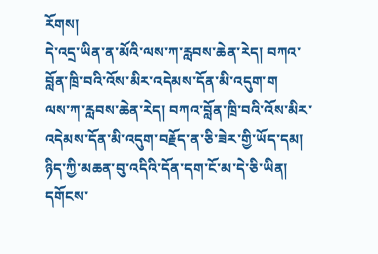རོགས།
དེ་འདྲ་ཡིན་ན་མོའི་ལས་ཀ་རླབས་ཆེན་རེད། བཀའ་བློན་ཁྲི་བའི་འོས་མིར་འདེམས་དོན་མི་འདུག་ག
ལས་ཀ་རླབས་ཆེན་རེད། བཀའ་བློན་ཁྲི་བའི་འོས་མིར་འདེམས་དོན་མི་འདུག་བརྗོད་ན་ཅི་ཟེར་གྱི་ཡོད་དམ།
ཉིད་ཀྱི་མཆན་བུ་འདིའི་དོན་དག་ངོ་མ་དེ་ཅི་ཡིན། དགོངས་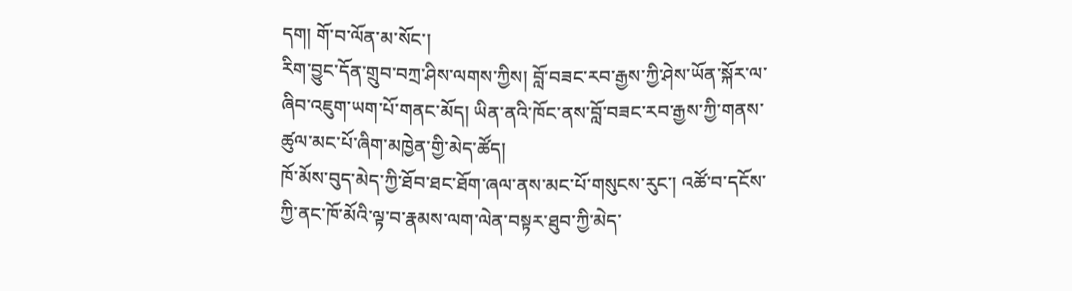དག། གོ་བ་ལོན་མ་སོང་།
རིག་བྱུང་དོན་གྲུབ་བཀྲ་ཤིས་ལགས་ཀྱིས། བློ་བཟང་རབ་རྒྱས་ཀྱི་ཤེས་ཡོན་སྐོར་ལ་ཞིབ་འཇུག་ཡག་པོ་གནང་མོད། ཡིན་ནའི་ཁོང་ནས་བློ་བཟང་རབ་རྒྱས་ཀྱི་གནས་ཚུལ་མང་པོ་ཞིག་མཁྱེན་གྱི་མེད་ཚོད།
ཁོ་མོས་བུད་མེད་ཀྱི་ཐོབ་ཐང་ཐོག་ཞལ་ནས་མང་པོ་གསུངས་རུང་། འཚོ་བ་དངོས་ཀྱི་ནང་ཁོ་མོའི་ལྟ་བ་རྣམས་ལག་ལེན་བསྟར་ཐུབ་ཀྱི་མེད་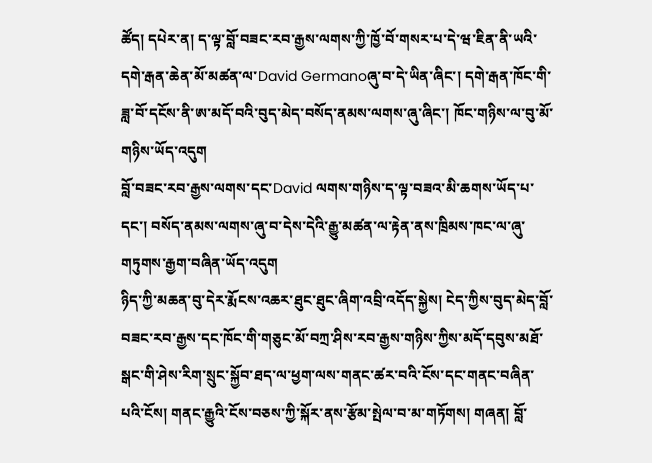ཚོད། དཔེར་ན། ད་ལྟ་བློ་བཟང་རབ་རྒྱས་ལགས་ཀྱི་ཁྱོ་བོ་གསར་པ་དེ་ཝ་ཇིན་ནི་ཡའི་དགེ་རྒན་ཆེན་མོ་མཚན་ལ་David Germanoཞུ་བ་དེ་ཡིན་ཞིང་། དགེ་རྒན་ཁོང་གི་ཟླ་བོ་དངོས་ནི་ཨ་མདོ་བའི་བུད་མེད་བསོད་ནམས་ལགས་ཞུ་ཞིང་། ཁོང་གཉིས་ལ་བུ་མོ་གཉིས་ཡོད་འདུག
བློ་བཟང་རབ་རྒྱས་ལགས་དང་David ལགས་གཉིས་ད་ལྟ་བཟའ་མི་ཆགས་ཡོད་པ་དང་། བསོད་ནམས་ལགས་ཞུ་བ་དེས་དེའི་རྒྱུ་མཚན་ལ་རྟེན་ནས་ཁྲིམས་ཁང་ལ་ཞུ་གཏུགས་རྒྱག་བཞིན་ཡོད་འདུག
ཉིད་ཀྱི་མཆན་བུ་དེར་རྨོངས་འཆར་ཐུང་ཐུང་ཞིག་འབྲི་འདོད་སྐྱེས། ངེད་ཀྱིས་བུད་མེད་བློ་བཟང་རབ་རྒྱས་དང་ཁོང་གི་གཅུང་མོ་བཀྲ་ཤིས་རབ་རྒྱས་གཉིས་ཀྱིས་མདོ་དབུས་མཐོ་སྒང་གི་ཤེས་རིག་སྲུང་སྐྱོབ་ཐད་ལ་ཕྱག་ལས་གནང་ཚར་བའི་ངོས་དང་གནང་བཞིན་པའི་ངོས། གནང་རྒྱུའི་ངོས་བཅས་ཀྱི་སྐོར་ནས་རྩོམ་སྤེལ་བ་མ་གཏོགས། གཞན། བློ་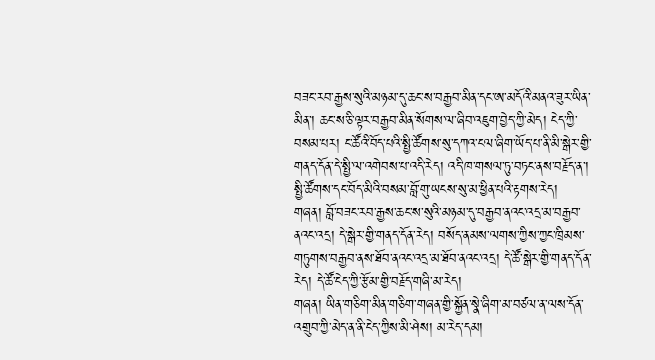བཟང་རབ་རྒྱས་སུའི་མཉམ་དུ་ཆང་ས་བརྒྱབ་མིན་དང་ཨ་མདོའི་མནའ་ཟུར་ཡིན་མིན་། ཆང་ས་ཅི་ལྟར་བརྒྱབ་མིན་སོགས་ལ་ཞིབ་འཇུག་བྱེད་ཀྱི་མེད། ངེད་ཀྱི་བསམ་པར། ང་ཚོའི་བོད་པའི་སྤྱི་ཚོགས་སུ་དཀའ་ངལ་ཞིག་ཡོད་པ་ནི་མི་སྒེར་གྱི་གནད་དོན་དེ་སྤྱི་ལ་འགེབས་པ་འདི་རེད། འདི་ཁ་གསལ་ཏུ་བཏང་ནས་བརྗོད་ན་། སྤྱི་ཚོགས་དང་བོད་མིའི་བསམ་བློ་གུ་ཡངས་སུ་མ་ཕྱིན་པའི་རྟགས་རེད།
གཞན། བློ་བཟང་རབ་རྒྱས་ཆང་ས་སུའི་མཉམ་དུ་བརྒྱབ་ནའང་འདྲ་མ་བརྒྱབ་ནའང་འདྲ། དེ་སྒེར་གྱི་གནད་དོན་རེད། བསོད་ནམས་ལགས་ཀྱིས་ཀྱང་ཁྲིམས་གཏུགས་བརྒྱབ་ནས་ཐོབ་ནའང་འདྲ་མ་ཐོབ་ནའང་འདྲ། དེ་ཚོ་སྒེར་གྱི་གནད་དོན་རེད། དེ་ཚོ་ངེད་ཀྱི་རྩོམ་གྱི་བརྗོད་གཞི་མ་རེད།
གཞན། ཡིན་གཅིག་མིན་གཅིག་གཞན་གྱི་སྐྱོན་སྣེ་ཞིག་མ་བཙལ་ན་ལས་དོན་འགྲུབ་ཀྱི་མེད་ན་ནི་ངེད་ཀྱིས་མི་ཤེས། མ་རེད་དམ།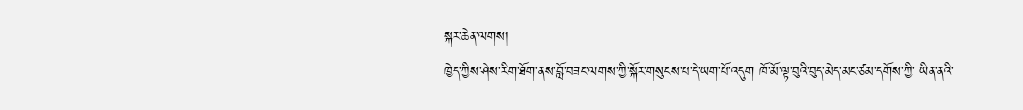སྐར་ཆེན་ལགས།
ཁྱེད་ཀྱིས་ཤེས་རིག་ཐོག་ནས་བློ་བཟང་ལགས་ཀྱི་སྐོར་གསུངས་པ་དེ་ཡག་པོ་འདུག ཁོ་མོ་ལྟ་བུའི་བུད་མེད་མང་ཙམ་དགོས་ཀྱི་ ཡིན་ནའི་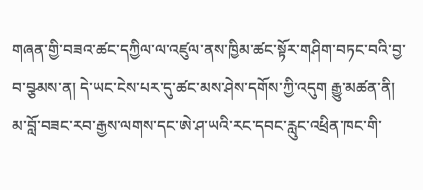གཞན་གྱི་བཟའ་ཚང་དཀྱིལ་ལ་འཛུལ་ནས་ཁྱིམ་ཚང་སྟོར་གཤིག་བཏང་བའི་བྱ་བ་བྩམས་ན། དེ་ཡང་ངེས་པར་དུ་ཚང་མས་ཤེས་དགོས་ཀྱི་འདུག རྒྱུ་མཚན་ནི། མ་བློ་བཟང་རབ་རྒྱས་ལགས་དང་ཨེ་ཤ་ཡའི་རང་དབང་རླུང་འཕྲིན་ཁང་གི་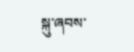སྐུ་ཞབས་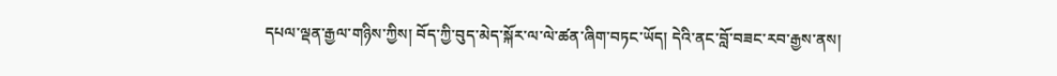དཔལ་ལྡན་རྒྱལ་གཉིས་ཀྱིས། བོད་ཀྱི་བུད་མེད་སྐོར་ལ་ལེ་ཚན་ཞིག་བཏང་ཡོད། དེའི་ནང་བློ་བཟང་རབ་རྒྱས་ནས།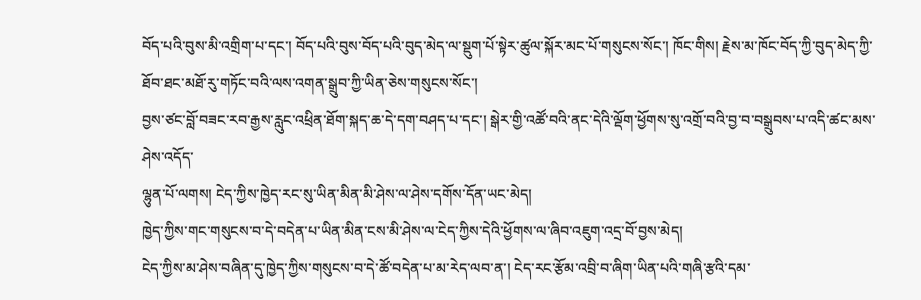བོད་པའི་བུས་མི་འགྲིག་པ་དང་། བོད་པའི་བུས་བོད་པའི་བུད་མེད་ལ་སྡུག་པོ་སྟེར་ཚུལ་སྐོར་མང་པོ་གསུངས་སོང་། ཁོང་གིས། རྗེས་མ་ཁོང་བོད་ཀྱི་བུད་མེད་ཀྱི་ཐོབ་ཐང་མཐོ་རུ་གཏོང་བའི་ལས་འགན་སྒྲུབ་ཀྱི་ཡིན་ཅེས་གསུངས་སོང་།
བྱས་ཙང་བློ་བཟང་རབ་རྒྱས་རླུང་འཕྲིན་ཐོག་སྐད་ཆ་དེ་དག་བཤད་པ་དང་། སྒེར་གྱི་འཚོ་བའི་ནང་དེའི་ལྡོག་ཕྱོགས་སུ་འགྲོ་བའི་བྱ་བ་བསྒྲུབས་པ་འདི་ཚང་མས་ཤེས་འདོད་
ལྷུན་པོ་ལགས། ངེད་ཀྱིས་ཁྱེད་རང་སུ་ཡིན་མིན་མི་ཤེས་ལ་ཤེས་དགོས་དོན་ཡང་མེད།
ཁྱེད་ཀྱིས་གང་གསུངས་བ་དེ་བདེན་པ་ཡིན་མིན་ངས་མི་ཤེས་ལ་ངེད་ཀྱིས་དེའི་ཕྱོགས་ལ་ཞིབ་འཇུག་འདྲ་བོ་བྱས་མེད།
ངེད་ཀྱིས་མ་ཤེས་བཞིན་དུ་ཁྱེད་ཀྱིས་གསུངས་བ་དེ་ཚོ་བདེན་པ་མ་རེད་ལབ་ན་། ངེད་རང་རྩོམ་འབྲི་བ་ཞིག་ཡིན་པའི་གཞི་རྩའི་དམ་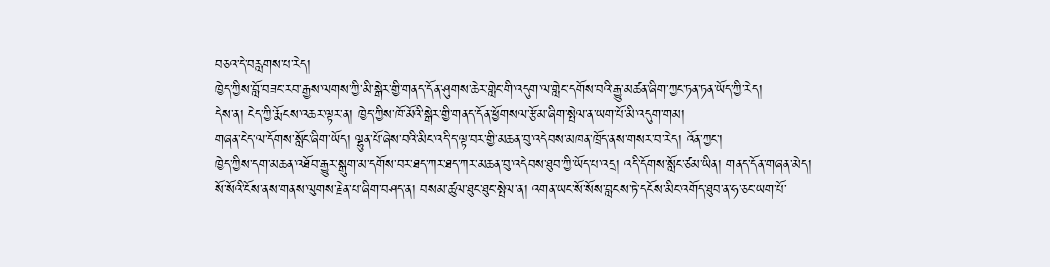བཅའ་དེ་བརླགས་པ་རེད།
ཁྱེད་ཀྱིས་བློ་བཟང་རབ་རྒྱས་ལགས་ཀྱི་མི་སྒེར་གྱི་གནད་དོན་ཤུགས་ཆེར་གླེང་གི་འདུག་ལ་གླེང་དགོས་བའི་རྒྱུ་མཚན་ཞིག་ཀྱང་ཏན་ཏན་ཡོད་ཀྱི་རེད།
དེས་ན། ངེད་ཀྱི་རྨོངས་འཆར་ལྟར་ན། ཁྱེད་ཀྱིས་ཁོ་མོའི་སྒེར་གྱི་གནད་དོན་ཕྱོགསལ་རྩོམ་ཞིག་སྤེལ་ན་ཡག་པོ་མི་འདུག་གམ།
གཞན་ངེད་ལ་དོགས་སློང་ཞིག་ཡོད། ལྷུན་པོ་ཞེས་བའི་མིང་འདི་ད་ལྟ་བར་གྱི་མཆན་བུ་འདེབས་མཁན་ཁྲོད་ནས་གསར་བ་རེད། འོན་ཀྱང་།
ཁྱེད་ཀྱིས་དག་མཆན་འཐོབ་རྒྱུར་སྒུག་མ་དགོས་བར་ཐད་ཀར་ཐད་ཀར་མཆན་བུ་འདེབས་ཐུབ་ཀྱི་ཡོད་པ་འདྲ། འདི་དོགས་སློང་ཙམ་ཡིན། གནད་དོན་གཞན་མེད།
སོ་སོའི་ངོས་ནས་གནས་ལུགས་རྗེན་པ་ཞིག་བཤད་ན། བསམ་ཚུལ་ཐུང་ཐུང་སྤེལ་ན། འགན་ཡང་སོ་སོས་བླངས་ཏེ་དངོས་མིང་འགོད་ཐུབ་ན་ཧ་ཅང་ཡག་པོ་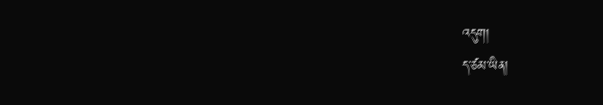འདུག།
ད་ཙམ་ཡིན།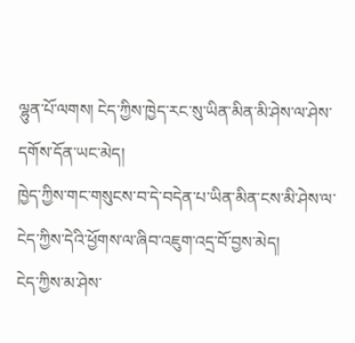ལྷུན་པོ་ལགས། ངེད་ཀྱིས་ཁྱེད་རང་སུ་ཡིན་མིན་མི་ཤེས་ལ་ཤེས་དགོས་དོན་ཡང་མེད།
ཁྱེད་ཀྱིས་གང་གསུངས་བ་དེ་བདེན་པ་ཡིན་མིན་ངས་མི་ཤེས་ལ་ངེད་ཀྱིས་དེའི་ཕྱོགས་ལ་ཞིབ་འཇུག་འདྲ་བོ་བྱས་མེད།
ངེད་ཀྱིས་མ་ཤེས་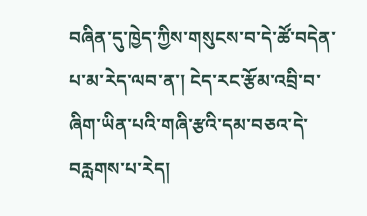བཞིན་དུ་ཁྱེད་ཀྱིས་གསུངས་བ་དེ་ཚོ་བདེན་པ་མ་རེད་ལབ་ན་། ངེད་རང་རྩོམ་འབྲི་བ་ཞིག་ཡིན་པའི་གཞི་རྩའི་དམ་བཅའ་དེ་བརླགས་པ་རེད།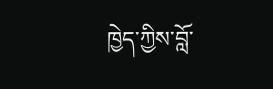ཁྱེད་ཀྱིས་བློ་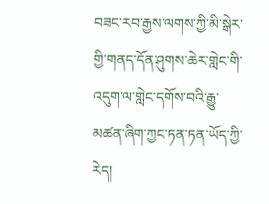བཟང་རབ་རྒྱས་ལགས་ཀྱི་མི་སྒེར་གྱི་གནད་དོན་ཤུགས་ཆེར་གླེང་གི་འདུག་ལ་གླེང་དགོས་བའི་རྒྱུ་མཚན་ཞིག་ཀྱང་ཏན་ཏན་ཡོད་ཀྱི་རེད།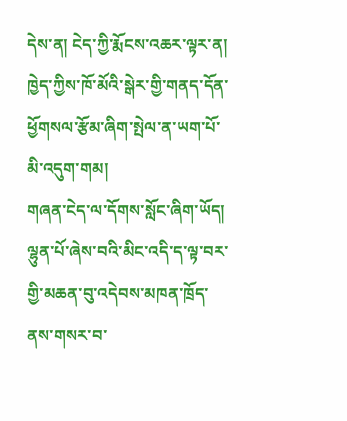དེས་ན། ངེད་ཀྱི་རྨོངས་འཆར་ལྟར་ན། ཁྱེད་ཀྱིས་ཁོ་མོའི་སྒེར་གྱི་གནད་དོན་ཕྱོགསལ་རྩོམ་ཞིག་སྤེལ་ན་ཡག་པོ་མི་འདུག་གམ།
གཞན་ངེད་ལ་དོགས་སློང་ཞིག་ཡོད། ལྷུན་པོ་ཞེས་བའི་མིང་འདི་ད་ལྟ་བར་གྱི་མཆན་བུ་འདེབས་མཁན་ཁྲོད་ནས་གསར་བ་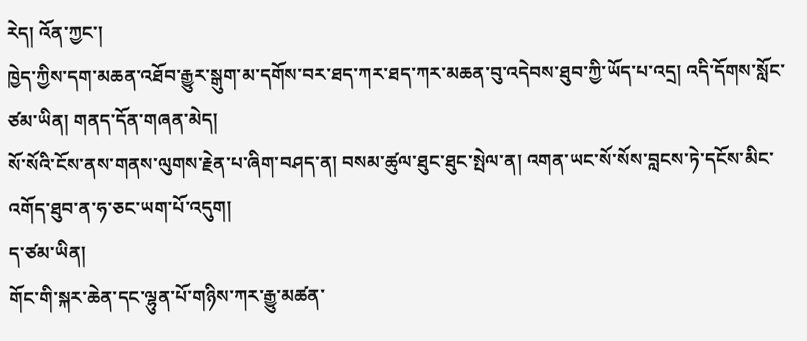རེད། འོན་ཀྱང་།
ཁྱེད་ཀྱིས་དག་མཆན་འཐོབ་རྒྱུར་སྒུག་མ་དགོས་བར་ཐད་ཀར་ཐད་ཀར་མཆན་བུ་འདེབས་ཐུབ་ཀྱི་ཡོད་པ་འདྲ། འདི་དོགས་སློང་ཙམ་ཡིན། གནད་དོན་གཞན་མེད།
སོ་སོའི་ངོས་ནས་གནས་ལུགས་རྗེན་པ་ཞིག་བཤད་ན། བསམ་ཚུལ་ཐུང་ཐུང་སྤེལ་ན། འགན་ཡང་སོ་སོས་བླངས་ཏེ་དངོས་མིང་འགོད་ཐུབ་ན་ཧ་ཅང་ཡག་པོ་འདུག།
ད་ཙམ་ཡིན།
གོང་གི་སྐར་ཆེན་དང་ལྷུན་པོ་གཉིས་ཀར་རྒྱུ་མཚན་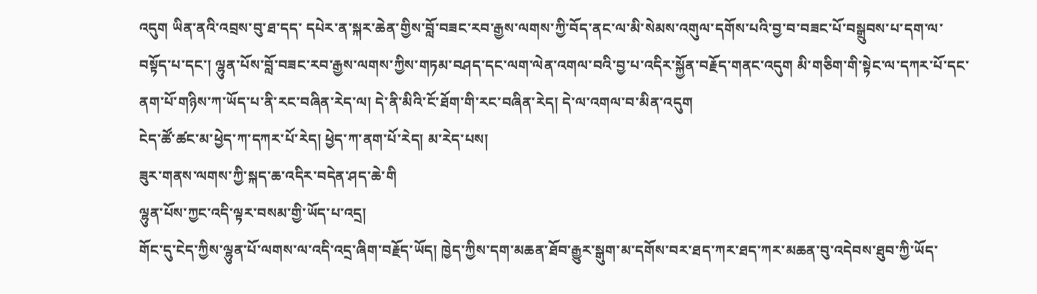འདུག ཡིན་ནའི་འབྲས་བུ་ཐ་དད་ དཔེར་ན་སྐར་ཆེན་གྱིས་བློ་བཟང་རབ་རྒྱས་ལགས་ཀྱི་བོད་ནང་ལ་མི་སེམས་འགུལ་དགོས་པའི་བྱ་བ་བཟང་པོ་བསྒྲུབས་པ་དག་ལ་བསྟོད་པ་དང་། ལྷུན་པོས་བློ་བཟང་རབ་རྒྱས་ལགས་ཀྱིས་གཏམ་བཤད་དང་ལག་ལེན་འགལ་བའི་བྱ་པ་འདིར་སྐྱོན་བརྗོད་གནང་འདུག མི་གཅིག་གི་སྟེང་ལ་དཀར་པོ་དང་ནག་པོ་གཉིས་ཀ་ཡོད་པ་ནི་རང་བཞིན་རེད་ལ། དེ་ནི་མིའི་ངོ་ཐོག་གི་རང་བཞིན་རེད། དེ་ལ་འགལ་བ་མིན་འདུག
ངེད་ཚོ་ཚང་མ་ཕྱེད་ཀ་དཀར་པོ་རེད། ཕྱེད་ཀ་ནག་པོ་རེད། མ་རེད་པས།
ཟུར་གནས་ལགས་ཀྱི་སྐད་ཆ་འདིར་བདེན་ཤད་ཆེ་གི
ལྷུན་པོས་ཀྱང་འདི་ལྟར་བསམ་གྱི་ཡོད་པ་འདྲ།
གོང་དུ་ངེད་ཀྱིས་ལྷུན་པོ་ལགས་ལ་འདི་འདྲ་ཞིག་བརྗོད་ཡོད། ཁྱེད་ཀྱིས་དག་མཆན་ཐོབ་རྒྱུར་སྒུག་མ་དགོས་བར་ཐད་ཀར་ཐད་ཀར་མཆན་བུ་འདེབས་ཐུབ་ཀྱི་ཡོད་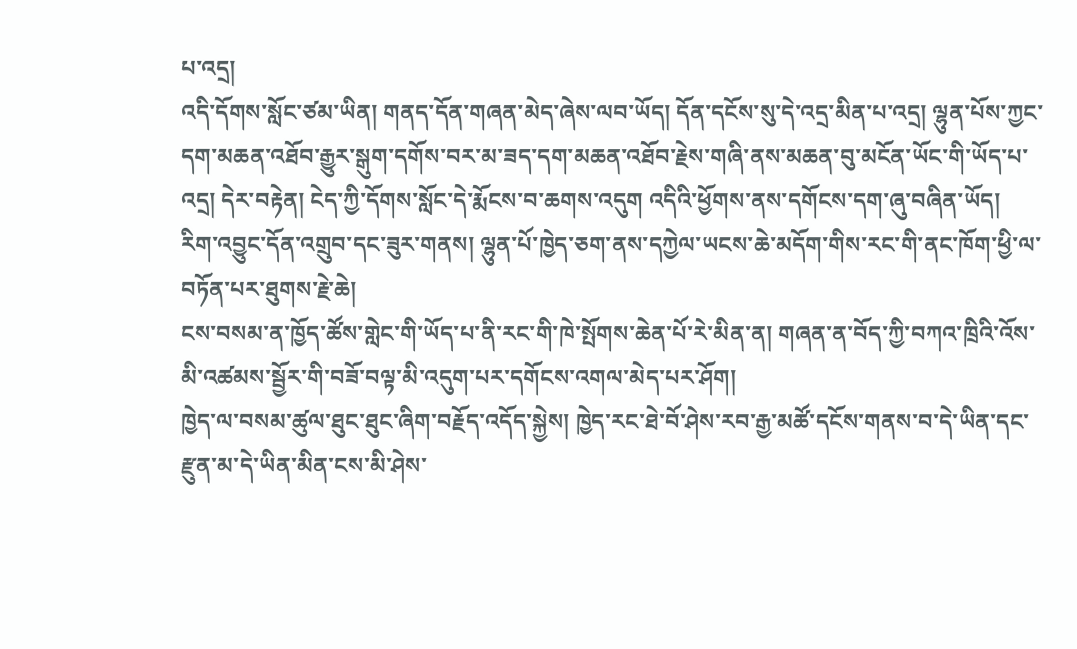པ་འདྲ།
འདི་དོགས་སློང་ཙམ་ཡིན། གནད་དོན་གཞན་མེད་ཞེས་ལབ་ཡོད། དོན་དངོས་སུ་དེ་འདྲ་མིན་པ་འདྲ། ལྷུན་པོས་ཀྱང་དག་མཆན་འཐོབ་རྒྱུར་སྒུག་དགོས་བར་མ་ཟད་དག་མཆན་འཐོབ་རྗེས་གཞི་ནས་མཆན་བུ་མངོན་ཡོང་གི་ཡོད་པ་འདྲ། དེར་བརྟེན། ངེད་ཀྱི་དོགས་སློང་དེ་རྨོངས་བ་ཆགས་འདུག འདིའི་ཕྱོགས་ནས་དགོངས་དག་ཞུ་བཞིན་ཡོད།
རིག་འབྱུང་དོན་འགྲུབ་དང་ཟུར་གནས། ལྷུན་པོ་ཁྱེད་ཅག་ནས་དཀྱེལ་ཡངས་ཆེ་མདོག་གིས་རང་གི་ནང་ཁོག་ཕྱི་ལ་བཏོན་པར་ཐུགས་རྗེ་ཆེ།
ངས་བསམ་ན་ཁྱོད་ཚོས་གླེང་གི་ཡོད་པ་ནི་རང་གི་ཁེ་སྤོགས་ཆེན་པོ་རེ་མིན་ན། གཞན་ན་བོད་ཀྱི་བཀའ་ཁྲིའི་འོས་མི་འཚམས་སྦྱོར་གི་བཟོ་བལྟ་མི་འདུག་པར་དགོངས་འགལ་མེད་པར་ཤོག།
ཁྱེད་ལ་བསམ་ཚུལ་ཐུང་ཐུང་ཞིག་བརྗོད་འདོད་སྐྱེས། ཁྱེད་རང་ཐེ་བོ་ཤེས་རབ་རྒྱ་མཚོ་དངོས་གནས་བ་དེ་ཡིན་དང་རྫུན་མ་དེ་ཡིན་མིན་ངས་མི་ཤེས་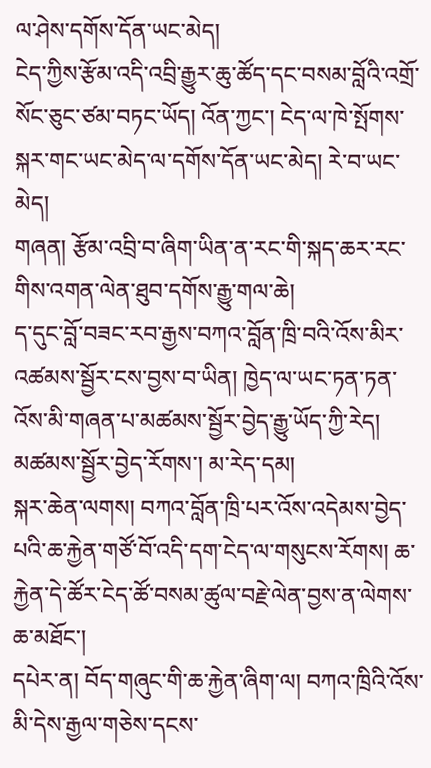ལ་ཤེས་དགོས་དོན་ཡང་མེད།
ངེད་ཀྱིས་རྩོམ་འདི་འབྲི་རྒྱུར་ཆུ་ཚོད་དང་བསམ་བློའི་འགྲོ་སོང་ཅུང་ཙམ་བཏང་ཡོད། འོན་ཀྱང་། ངེད་ལ་ཁེ་སྤོགས་སྐར་གང་ཡང་མེད་ལ་དགོས་དོན་ཡང་མེད། རེ་བ་ཡང་མེད།
གཞན། རྩོམ་འབྲི་བ་ཞིག་ཡིན་ན་རང་གི་སྐད་ཆར་རང་གིས་འགན་ལེན་ཐུབ་དགོས་རྒྱུ་གལ་ཆེ།
ད་དུང་བློ་བཟང་རབ་རྒྱས་བཀའ་བློན་ཁྲི་བའི་འོས་མིར་འཚམས་སྦྱོར་ངས་བྱས་བ་ཡིན། ཁྱེད་ལ་ཡང་ཏན་ཏན་འོས་མི་གཞན་པ་མཚམས་སྦྱོར་བྱེད་རྒྱུ་ཡོད་ཀྱི་རེད། མཚམས་སྦྱོར་བྱེད་རོགས་། མ་རེད་དམ།
སྐར་ཆེན་ལགས། བཀའ་བློན་ཁྲི་པར་འོས་འདེམས་བྱེད་པའི་ཆ་རྐྱེན་གཙོ་བོ་འདི་དག་ངེད་ལ་གསུངས་རོགས། ཆ་རྐྱེན་དེ་ཚོར་ངེད་ཚོ་བསམ་ཚུལ་བརྗེ་ལེན་བྱས་ན་ལེགས་ཆ་མཐོང་།
དཔེར་ན། བོད་གཞུང་གི་ཆ་རྐྱེན་ཞིག་ལ། བཀའ་ཁྲིའི་འོས་མི་དེས་རྒྱལ་གཅེས་དངས་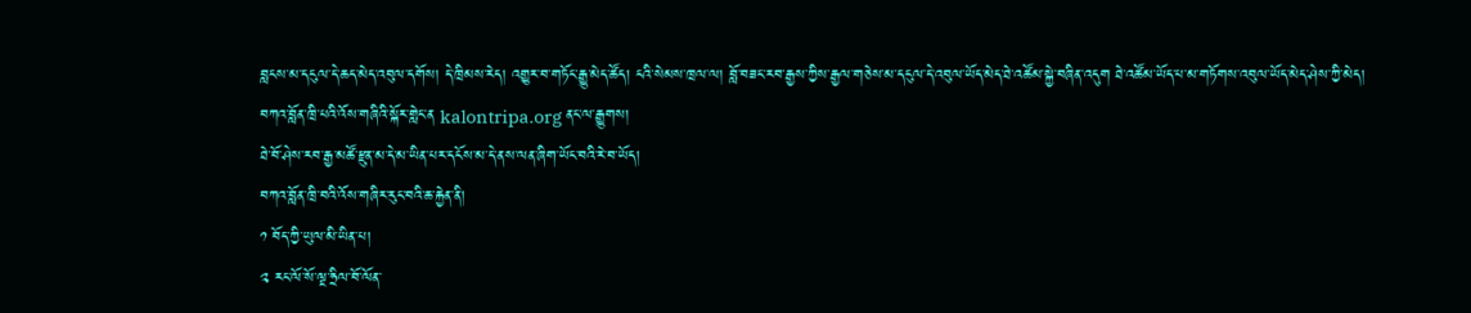བླངས་མ་དངུལ་དེ་ཆད་མེད་འབུལ་དགོས། དེ་ཁྲིམས་རེད། འགྱུར་བ་གཏོང་རྒྱུ་མེད་ཚོད། ངའི་སེམས་ཁྲལ་ལ། བློ་བཟང་རབ་རྒྱས་ཀྱིས་རྒྱལ་གཅེས་མ་དངུལ་དེ་འབུལ་ཡོད་མེད་ཐེ་འཚོམ་སྐྱེ་བཞིན་འདུག ཐེ་འཚོམ་ཡོད་པ་མ་གཏོགས་འབུལ་ཡོད་མེད་ཤེས་ཀྱི་མེད།
བཀའ་བློན་ཁྲི་པའི་འོས་གཞིའི་སྐོར་གླེང་ན kalontripa.org ནང་ལ་རྒྱུགས།
ཐེ་བོ་ཤེས་རབ་རྒྱ་མཚོ་རྫུན་མ་དེ་མ་ཡིན་པར་དངོས་མ་དེ་ནས་ལན་ཞིག་ཡོང་བའི་རེ་བ་ཡོད།
བཀའ་བློན་ཁྲི་བའི་འོས་གཞིར་རུང་བའི་ཆ་རྐྱེན་ནི།
༡ བོད་ཀྱི་ཡུལ་མི་ཡིན་པ།
༢ རང་ལོ་སོ་ལྔ་ཧྲིལ་བོ་ལོན་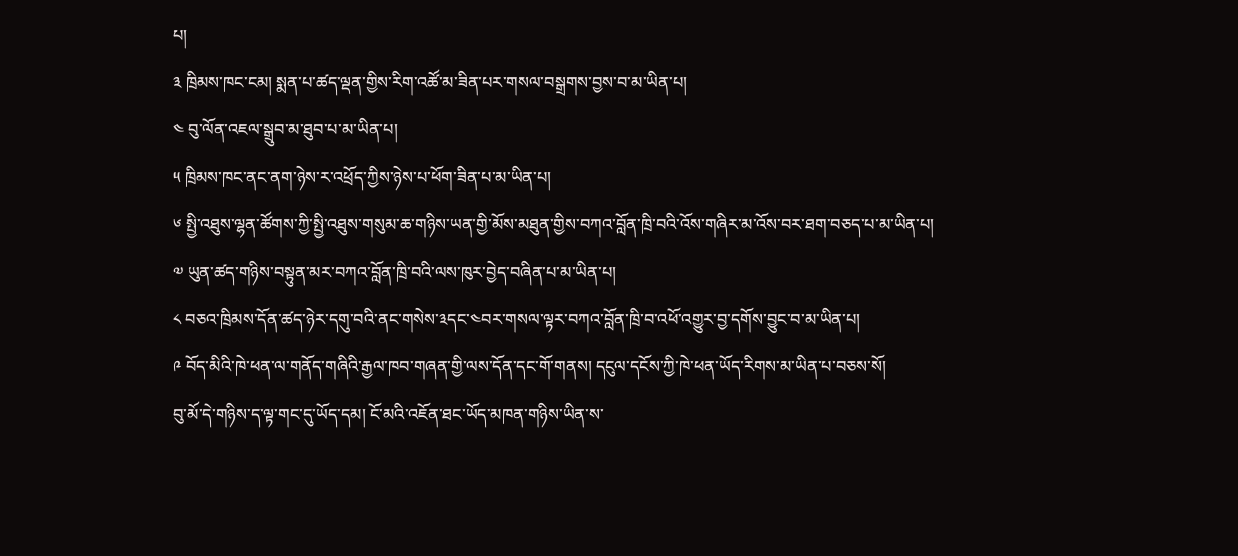པ།
༣ ཁྲིམས་ཁང་ངམ། སྨན་པ་ཚད་ལྡན་གྱིས་རིག་འཚོ་མ་ཟིན་པར་གསལ་བསྒྲགས་བྱས་བ་མ་ཡིན་པ།
༤ བུ་ལོན་འཇལ་སྒྲུབ་མ་ཐུབ་པ་མ་ཡིན་པ།
༥ ཁྲིམས་ཁང་ནང་ནག་ཉེས་ར་འཕྲོད་ཀྱིས་ཉེས་པ་ཕོག་ཟིན་པ་མ་ཡིན་པ།
༦ སྤྱི་འཐུས་ལྷན་ཚོགས་ཀྱི་སྤྱི་འཐུས་གསུམ་ཆ་གཉིས་ཡན་གྱི་མོས་མཐུན་གྱིས་བཀའ་བློན་ཁྲི་བའི་འོས་གཞིར་མ་འོས་བར་ཐག་བཅད་པ་མ་ཡིན་པ།
༧ ཡུན་ཚད་གཉིས་བསྟུན་མར་བཀའ་བློན་ཁྲི་བའི་ལས་ཁུར་བྱེད་བཞིན་པ་མ་ཡིན་པ།
༨ བཅའ་ཁྲིམས་དོན་ཚད་ཉེར་དགུ་བའི་ནང་གསེས་༣དང་༤བར་གསལ་ལྟར་བཀའ་བློན་ཁྲི་བ་འཕོ་འགྱུར་བྱ་དགོས་བྱུང་བ་མ་ཡིན་པ།
༩ བོད་མིའི་ཁེ་ཕན་ལ་གནོད་གཞིའི་རྒྱལ་ཁབ་གཞན་གྱི་ལས་དོན་དང་གོ་གནས། དངུལ་དངོས་ཀྱི་ཁེ་ཕན་ཡོད་རིགས་མ་ཡིན་པ་བཅས་སོ།
བུ་མོ་དེ་གཉིས་ད་ལྟ་གང་དུ་ཡོད་དམ། ངོ་མའི་འཇོན་ཐང་ཡོད་མཁན་གཉིས་ཡིན་ས་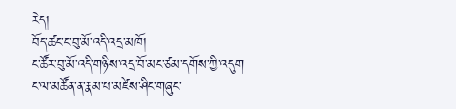རེད།
བོད་ཚང་ང་བུ་མོ་འདི་འདྲ་མཁོ།
ང་ཚོར་བུ་མོ་འདི་གཉིས་འདྲ་བོ་མང་ཙམ་དགོས་ཀྱི་འདུག
ང་ལ་མཚོན་ན་རྣམ་པ་མཛེས་ཤིང་གཞུང་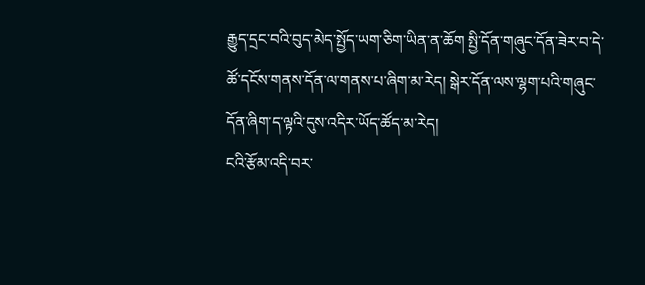རྒྱུད་དྲང་བའི་བུད་མེད་སྤྱོད་ཡག་ཅིག་ཡིན་ན་ཆོག སྤྱི་དོན་གཞུང་དོན་ཟེར་བ་དེ་ཚོ་དངོས་གནས་དོན་ལ་གནས་པ་ཞིག་མ་རེད། སྒེར་དོན་ལས་ལྷག་པའི་གཞུང་དོན་ཞིག་ད་ལྟའི་དུས་འདིར་ཡོད་ཚོད་མ་རེད།
ངའི་རྩོམ་འདི་བར་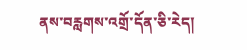ནས་བརླགས་འགྲོ་དོན་ཅི་རེད།